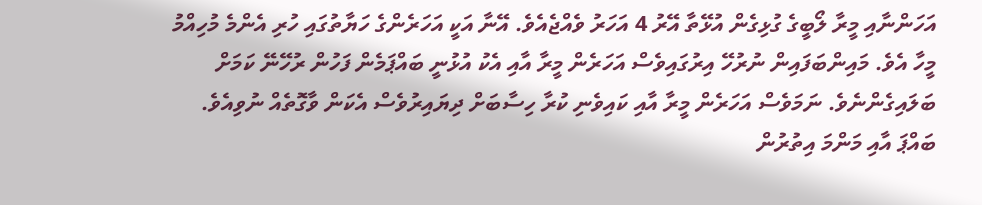އަހަންނާއި މީރާ ލޯބީގެ ގުޅިގެން އުޅޭތާ އޭރު 4 އަހަރު ވެއްޖެއެވެ. އޭނާ އަކީ އަހަރެންގެ ހަޔާތުގައި ހުރި އެންމެ މުހިއްމު މީހާ އެވެ. މައިންބަފައިން ނުރުހޭ އިރުގައިވެސް އަހަރެން މީރާ އާއި އެކު އުޅުނީ ބައްޕަމެން ފަހުން ރުހޭނޭ ކަމަށް ބަލައިގެންނެވެ. ނަމަވެސް އަހަރެން މީރާ އާއި ކައިވެނި ކުރާ ހިސާބަށް ދިޔައިރުވެސް އެކަން ވާގޮތެއް ނުވިއެވެ.
ބައްޕަ އާއި މަންމަ އިތުރުން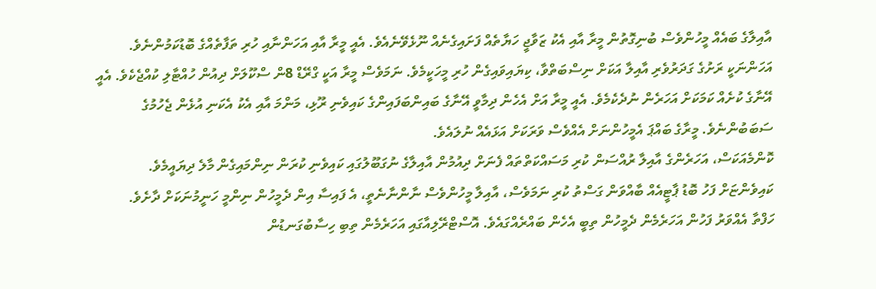އާއިލާގެ ބައެއް މީހުންވެސް ބުނިގޮތުން މީރާ އާއި އެކު ޒަވާޖީ ހަޔާތެއް ފަށައިގެނެއް ނޫޅެވޭނެއެވެ. އެއީ މީރާ އާއި އަހަންނާއި ހުރި ތަފާތެއްގެ ބޮޑުކަމުންނެވެ. އަހަންނަކީ ރަށުގެ ގަދަރުވެރި އާއިލާ އަކަށް ނިސްބަތްވާ، ކިޔައިވައިގެން ހުރި މީހަކީމެވެ. ނަމަވެސް މީރާ އަކީ ގްރޭޑް 8ން ސްކޫލަށް ދިއުން ހުއްޓާލި ކުއްޖެކެވެ. އެއީ އޭނާގެ ކުށެއް ކަމަކަށް އަހަރެން ނުދެކެމެވެ. އެއީ މީރާ އަށް އެހެން ދިމާވީ އޭނާގެ ބައިންބަފައިންގެ ކައިވެނި ރޫޅި، މަންމަ އާއި އެކު އެކަނި އުޅެން ޖެހުމުގެ ސަބަބުންނެވެ. މީރާގެ ބައްޕަ އެމީހުންނަށް އެއްވެސް ވަރަކަށް އަޅައެއް ނުލައެވެ.
ކޮންމެއަކަސް، އަހަރެންގެ އާއިލާ ރުއްސަން ކުރި މަސައްކަތްތައް ފެނަށް ދިއުމުން އާއިލާގެ ނުގަބޫލުގައި ކައިވެނި ކުރަން ނިންމައިގެން މާލެ ދިޔައީމެވެ. ކައިވެންޏަށް ފަހު ބޮޑު ޕާޓީއެއް ބާއްވަން ގަސްތު ކުރި ނަމަވެސް، އާއިލާ މީހުންވެސް ނާންނާނެތީ، އެ ފައިސާ އިން ދެމީހުން ނިންމީ ހަނީމުނަކަށް ދާށެވެ.
ހަފްތާ އެއްވަރު ފަހުން އަހަރެމެން ދެމީހުން ތިބީ އެހެން ބައްރެއްގައެވެ. އޮސްޓްރޭލިއާގައި އަހަރެމެން ތިބި ހިސާބުގަނޑުން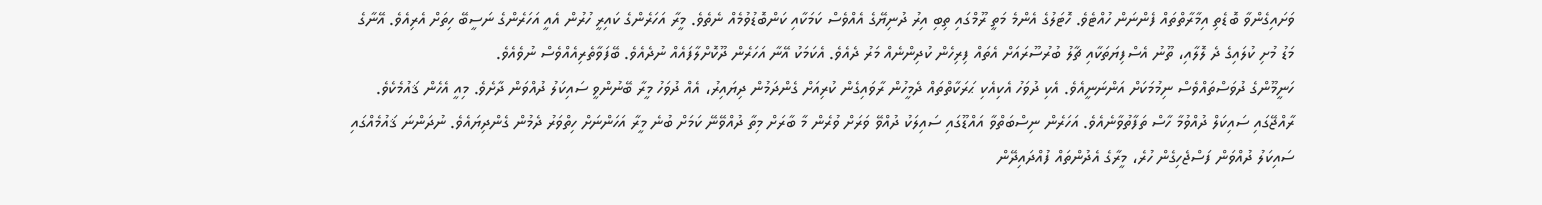ވަށައިގެންވާ ބޮޑެތި އިމާރާތްތައް ފެންނަން ހުއްޓެވެ. ހޮޓަލުގެ އެންމެ މަތީ ރޫމްގައި ތިބި އިރު ދުނިޔޭގެ އެއްވެސް ކަމަކާއި ކަންބޮޑުވުމެއް ނެތެވެ. މީރާ އަހަރެންގެ ކައިރީ ހުރުން އެއީ އަހަރެންގެ ނަސީބޭ ހިތަށް އެރިއެވެ. އޭނާގެ މަޑު މުށި ކުލައިގެ ދެ ލޮލާއި، ތޫނު އެސްފިޔަތަކާއި ޗާލު ބުރުސޫރައަށް އެތައް ފިރިހެން ކުދިންނެއް މަރު ދެއެވެ. އެކަމަކު އޭނާ އަހަރެން ދޫކޮށްލާފައެއް ނުދެއެވެ. ބޭފަވާތެރިއެއްވެސް ނުވެއެވެ.
ހަނީމޫންގެ ދުވަސްތައްވެސް ނިމުމަކަށް އަންނަނީއެވެ. އެކި ދުވަހު އެކިއެކި ޙަރަކާތްތައް ދެމީހުން ރާވައިގެން ކުރިއަށް ގެންދަމުން ދިޔައިރު، އެއް ދުވަހު މީރާ ބޭނުންވީ ސައިކަލު ދުއްވަން ދާށެވެ. މިއީ އެހެން ޤައުމެކެވެ. ރާއްޖޭގައި ސައިކަލް ދުއްވުމާ ހާސް ތަފާތުވާނެއެވެ. އަހަރެން ނިސްބަތްވާ އައްޑޫގައި ސައިލަކު ދުއްވޭ ވަރަށް ވުރެން މާ ބާރަށް މިތާ ދުއްވޭނޭ ކަމަށް ބުނެ މީރާ އަހަންނަށް ހިތްވަރު ދެމުން ގެންދިޔައެވެ. ނުދަންނަ ޤައުމެއްގައި ސައިކަލު ދުއްވަން ފަސްޖެހިގެން ހުރެ، މީރާގެ އެދުންތައް ފުއްދައިދޭން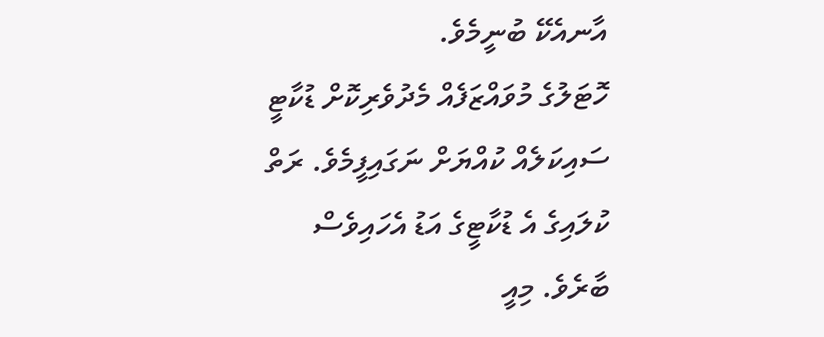އާނއެކޭ ބުނީމެވެ.
ހޮޓަލުގެ މުވައްޒަފެއް މެދުވެރިކޮށް ޑުކާޓީ ސައިކަލެއް ކުއްޔަށް ނަގައިފީމެވެ. ރަތް ކުލައިގެ އެ ޑުކާޓީގެ އަޑު އެހައިވެސް ބާރެވެ. މިއީ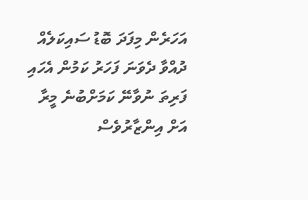އަހަރެން މިފަދަ ބޮޑު ސައިކަލެއް ދުއްވާ ދެވަނަ ފަހަރު ކަމުން އެހައި ފަރިތަ ނުވާނޭ ކަމަށްބުނެ މީރާ އަށް އިންޒާރުވެސް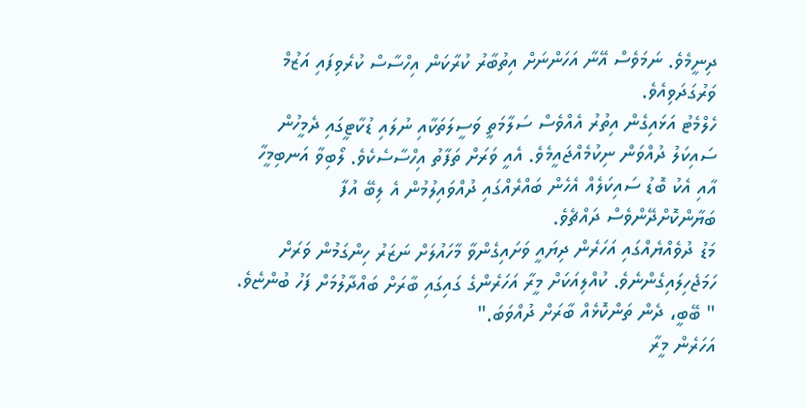ދިނީމެވެ. ނަމަވެސް އޭނާ އަހަންނަށް އިތުބާރު ކުރާކަން އިހްސާސް ކުރެވިފައި އަޒުމް ވަރުގަދަވިއެވެ.
ހެލްމެޓު އަޅައިގެން އިތުރު އެއްވެސް ސަލާމަތީ ވަސީލަތަކާއި ނުލައި ޑުކާޓީގައި ދެމީހުން ސައިކަލު ދުއްވަން ނިކުމެއްޖައީމެވެ. އެއީ ވަރަށް ތަފާތު އިހްސާސެކެވެ. ލޯބިވާ އަނބިމީހާ އާއި އެކު ބޮޑު ސައިކަލެއް އެހެން ބައްރެއްގައި ދުއްވައިލުމުން އެ ލިބޭ އުފާ ބަޔާންކޮށްދޭންވެސް ދައްޗެވެ.
މަޑު ދުވެއްޔެއްގައި އަހަރެން ދިޔައީ ވަށައިގެންވާ މާހައުލަށް ނަޒަރު ހިންގަމުން ވަރަށް ހަމަޖެހިލައިގެންނެވެ. ކުއްލިއަކަށް މީރާ އަހަރެންގެ ގައިގައި ބާރަށް ބައްދާލުމަށް ފަހު ބުންޏެވެ. " ބޭބީ، ދެން ތަންކޮޅެއް ބާރަށް ދުއްވަބަ."
އަހަރެން މީރާ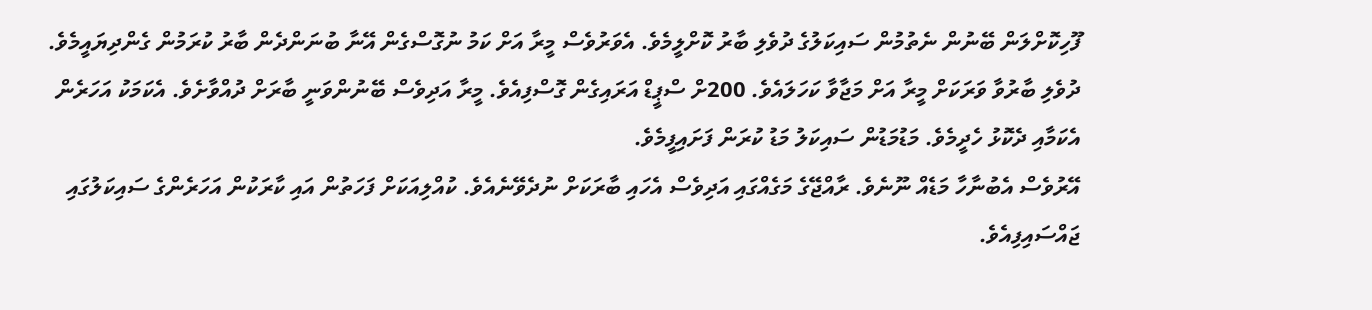ފޫހިކޮށްލަން ބޭނުން ނެތުމުން ސައިކަލުގެ ދުވެލި ބާރު ކޮށްލީމެވެ. އެވަރުވެސް މީރާ އަށް ކަމު ނުގޮސްގެން އޭނާ ބުނަންދެން ބާރު ކުރަމުން ގެންދިޔައީމެވެ. ދުވެލި ބާރުވާ ވަރަކަށް މީރާ އަށް މަޖާވާ ކަހަލައެވެ. 200ށް ސްޕީޑް އަރައިގެން ގޮސްފިއެވެ. މީރާ އަދިވެސް ބޭނުންވަނީ ބާރަށް ދުއްވާށެވެ. އެކަމަކު އަހަރެން އެކަމާއި ދެކޮޅު ހެދީމެވެ. މަޑުމަޑުން ސައިކަލު މަޑު ކުރަން ފަށައިފީމެވެ.
އޭރުވެސް އެބުނާހާ މަޑެއް ނޫނެވެ. ރާއްޖޭގެ މަގެއްގައި އަދިވެސް އެހައި ބާރަކަށް ނުދެވޭނެއެވެ. ކުއްލިއަކަށް ފަހަތުން އައި ކާރަކުން އަހަރެންގެ ސައިކަލުގައި ޖައްސައިފިއެވެ.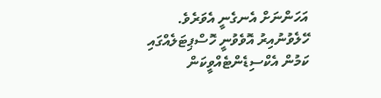އަހަންނަށް އެނގެނީ އެވަރެވެ. ހޭލެވުނުއިރު އޮވެވުނީ ހޮސްޕިޓަލެއްގައި ކަމުން އެކްސިޑެންޓެއްވީކަން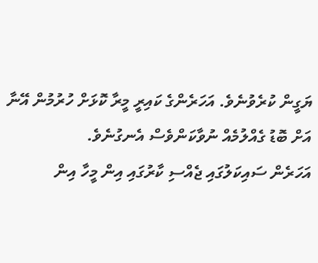ޔަގީން ކުރެވުނެވެ. އަހަރެންގެ ކައިރީ މީރާ ކޮޅަށް ހުރުމުން އޭނާ އަށް ބޮޑު ގެއްލުމެއް ނުވާކަންވެސް އެނގުނެވެ.
އަހަރެން ސައިކަލުގައި ޖެއްސި ކާރުގައި އިން މީހާ އިން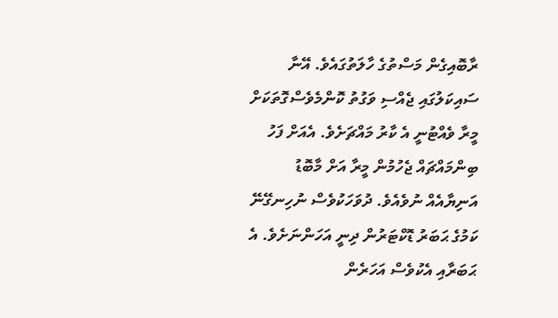ރާބޮއިގެން މަސްތުގެ ހާލަތުގައެވެ. އޭނާ ސައިކަލުގައި ޖެއްސި ވަގުތު ކޮންމެވެސްގޮތަކަށް މީރާ ވެއްޓުނީ އެ ކާރު މައްޗަށެވެ. އެއަށް ފަހު ބިންމައްޗައް ޖެހުމުން މީރާ އަށް މާބޮޑު އަނިޔާއެއް ނުވެއެވެ. ދުވަހަކުވެސް ނުހިނގޭނޭ ކަމުގެ ޙަބަރު ޑޮކްޓަރުން ދިނީ އަހަންނަށެވެ. އެ ޙަބަރާއި އެކުވެސް އަހަރެން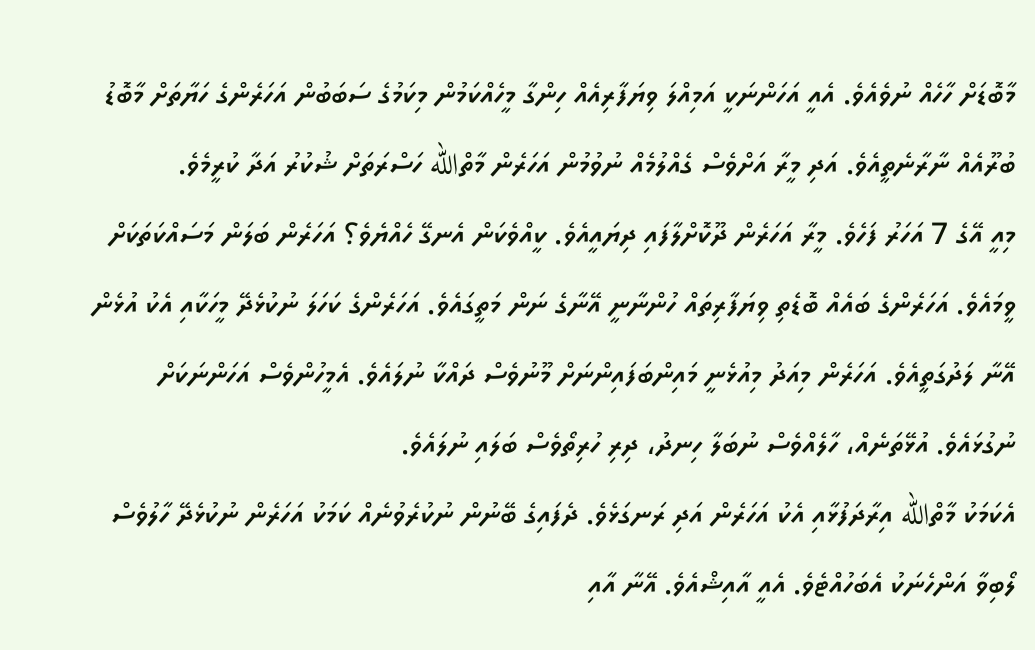މާބޮޑަށް ހާހެއް ނުވެއެވެ. އެއީ އަހަންނަކީ އަމިއްލަ ވިޔަފާރިއެއް ހިންގާ މީހެއްކަމުން މިކަމުގެ ސަބަބުން އަހަރެންގެ ހަޔާތަށް މާބޮޑު ބުރޫއެއް ނާރާނެތީއެވެ. އަދި މީރާ އަށްވެސް ގެއްލުމެއް ނުވުމުން އަހަރެން މާތްالله ހަސްރަތަށް ޝުކުރު އަދާ ކުރީމެވެ.
މިއީ އޭގެ 7 އަހަރު ފަހެވެ. މީރާ އަހަރެން ދޫކޮށްލާފައި ދިޔައީއެވެ. ކީއްވެކަން އެނގޭ ހެއްޔެވެ؟ އަހަރެން ބަލަން މަސައްކަތަކަށް ވީމައެވެ. އަހަރެންގެ ބައެއް ބޮޑެތި ވިޔަފާރިތައް ހުންނާނީ އޭނާގެ ނަން މަތީގައެވެ. އަހަރެންގެ ކަހަލަ ނުކުޅެދޭ މީހަކާއި އެކު އުޅެން އޭނާ ލަދުގަތީއެވެ. އަހަރެން މިއަދު މިއުޅެނީ މައިންބަފައިންނަށް މޫނުވެސް ދައްކާ ނުލައެވެ. އެމީހުންވެސް އަހަންނަކަށް ނުގުޅައެވެ. އުޅޭތަނެއް، ހާލެއްވެސް ނުބަލާ ހިނދު، ދިރި ހުރިތޯވެސް ބަލައި ނުލައެވެ.
އެކަމަކު މާތްالله އިރާދަފުޅާއި އެކު އަހަރެން އަދި ރަނގަޅެވެ. ދެފައިގެ ބޭނުން ނުކުރެވުނެއް ކަމަކު އަހަރެން ނުކުޅެދޭ ހާލުވެސް ލޯބިވާ އަންހެނަކު އެބަހުއްޓެވެ. އެއީ އާއިޝްއެވެ. އޭނާ އާއި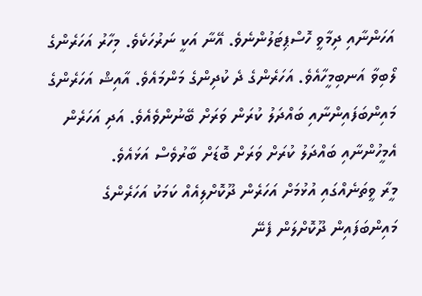އަހަންނާއި ދިމާވީ ހޮސްޕިޓަލުންނެވެ. އޭނާ އަކީ ނަރުހަކެވެ. މިހާރު އަހަރެންގެ ލޯބިވާ އަނބިމީހާއެވެ. އަހަރެންގެ ދެ ކުދިންގެ މަންމައެވެ. އާއިޝް އަހަރެންގެ މައިންބަފައިންނާއި ބައްދަލު ކުރަން ވަރަށް ބޭނުންވެއެވެ. އަދި އަހަރެން އެމީހުންނާއި ބައްދަލު ކުރަށް ވަރަށް ބޮޑަށް ބާރުވެސް އަޅައެވެ.
މީރާ ވީތަނެއްގައި އުޅުމަށް އަހަރެން ދޫކޮށްލިއެއް ކަމަކު އަހަރެންގެ މައިންބަފައިން ދޫކޮށްލަން ފެނޭ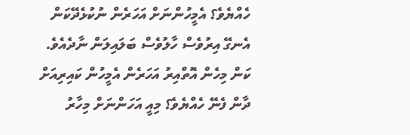ހެއްޔެވެ؟ އެމީހުންނަށް އަހަރެން ނުކުޅެދޭކަން އެނގޭ އިރުވެސް ހާލުވެސް ބަލައިލަން ނާދެއެވެ. ކަން މިހެން އޮތްއިރު އަހަރެން އެމީހުން ކައިރިއަށް ދާން ފެނޭ ހެއްޔެވެ؟ މިއީ އަހަންނަށް މިހާރު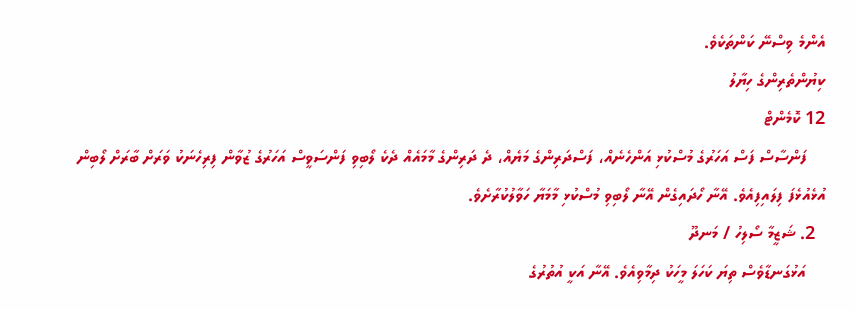އެންމެ ވިސްނޭ ކަންތަކެވެ.
ކިޔުންތެރިންގެ ހިޔާލު
12 ކޮމެންޓް
    ފަންސާސް ފަސް އަހަރުގެ މުސްކުޅި އަންހެނެއް، ފަސްދަރިންގެ މަޔެއް، ދެ ދަރިންގެ މާމައެއް ދެކެ ލޯބިވި ފަންސަވީސް އަހަރުގެ ޒުވާން ފިރިހެނަކު ވަރަށް ބާރަށް ލޯބިން އުޅެއުޅެފަ ފިލައިފިއެވެ. އޭނާ ހޯދައިގެން އޭނާ ލޯބިވި މުސްކުޅި މާމަޔާ ހަވާލުކުރާށެވެ.
  2. ޝަޒީމާ ސޯލިހު / މަނދޫ
    އަޅުގަނޑާވެސް ތިޔަ ކަހަލަ މީހަކު ދިމާވިއެވެ. އޭނާ އަކީ އުތުރުގެ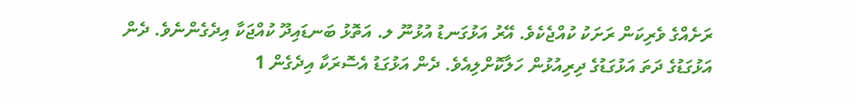ރަށެއްގެ ވެރިކަން ރަށަކު ކުއްޖެކެވެ. އޭރު އަޅުގަނޑު އުޅުނޫ ލ. އަތޮޅު ބަނޑައިދޫ ކުއްޖަކާ އިދެގެންނެވެ. ދެން އަޅުގަޑުގެ ދަތަ އަޅުގަޑުގެ ދިރިއުޅުން ހަލާކޮށްލިއެވެ. ދެން އަޅުގަޑު އެސޮރަކާ އިދެގެން 1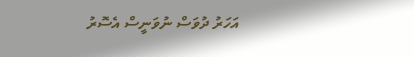އަހަރު ދުވަސް ނުވަނީސް އެސޮރު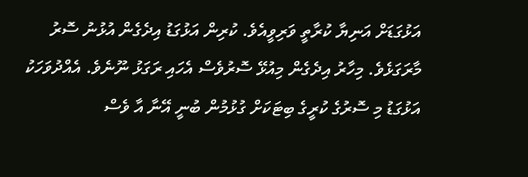އަޅުގަޑަށް އަނިޔާ ކުރާތީ ވަރިވީއެވެ. ކުރިން އަޅުގަޑު އިދެގެން އުޅުނު ސޮރު މާރަގަޅެވެ. މިހާރު އިދެގެން މިއުޅޭ ސޮރުވެސް އެހައި ރަގަޅު ނޫނެވެ. އެއްދުވަހަކު އަޅުގަޑު މި ސޮރުގެ ކުރީގެ ބިޓަކަށް ގުޅުމުން ބުނީ އޭނާ އާ ވެސް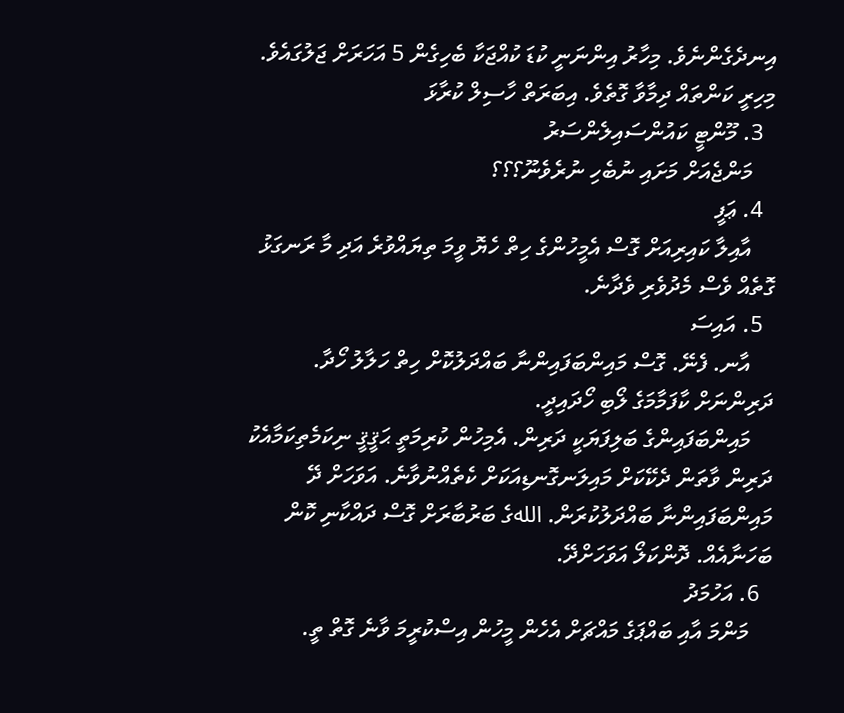އިނދެގެންނެވެ. މިހާރު އިންނަނީ ކުޑަ ކުއްޖަކާ ބެހިގެން 5 އަހަރަށް ޖަލުގައެވެ. މިހިރީ ކަންތައް ދިމާވާ ގޮތެވެ. އިބަރަތް ހާސިލް ކުރާޅަ
  3. މޫންޓީ ކައުންސައިލެންސަރު
    މަންޖެއަށް މަށައި ނުބެހި ނުރެވެނޫ؟؟؟
  4. ޢަފީ
    އާއިލާ ކައިރިއަށް ގޮސް އެމީހުންގެ ހިތް ހެޔޮ ވީމަ ތިޔައްވުރެ އަދި މާ ރަނގަޅު ގޮތެއް ވެސް މެދުވެރި ވެދާނެ.
  5. އައިސަ
    އާނ. ފެނޭ. ގޮސް މައިންބަފައިންނާ ބައްދަލުކޮށް ހިތް ހަލާލު ހޯދާ. ދަރިންނަށް ކާފަމާމަގެ ލޯބި ހޯދައިދީ.
    މައިންބަފައިންގެ ބަލިފަޔަކީ ދަރިން. އެމިހުން ކުރިމަތީ ޙަޤީޤީ ނިކަމެތިކަމާއެކު ދަރިން ވާތަން ދެކޭކަށް މައިލަނގޮނޑިއަކަށް ކެތެއްނުވާނެ. އަވަހަށް ދޭ މައިންބަފައިންނާ ބައްދަލުކުރަން. اللهގެ ބަރުބާރަށް ގޮސް ދައްކާނި ކޮން ބަހަނާއެއް. ދޮންކަލޯ އަވަހަށްދޭ.
  6. އަހުމަދު
    މަންމަ އާއި ބައްޕަގެ މައްޗަށް އެހެން މީހުން އިސްކުރީމަ ވާނެ ގޮތް ތީ.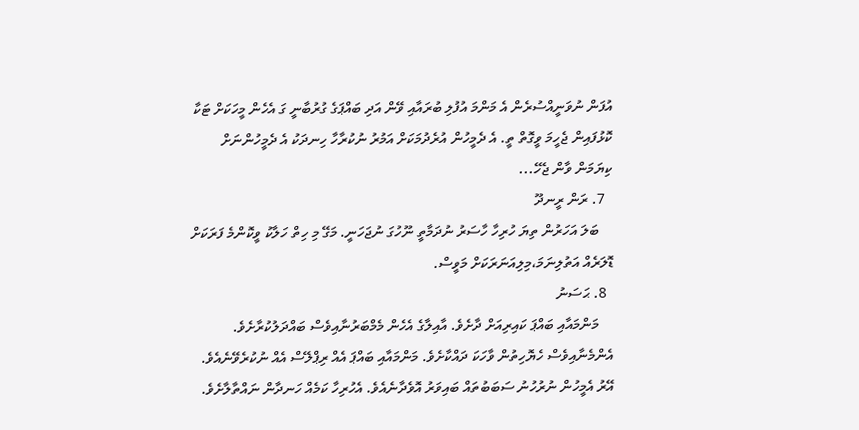އުފަން ނުވަނީއްސުރެން އެ މަންމަ އުފުލި ބުރައާއި ވޭން އަދި ބައްޕަގެ ގުރުބާނީ ގަ އެހެން މީހަކަށް ޓަކާ ކޮޅުފައިން ޖެހީމަ ވީގޮތް ތީ. އެ ދެމީހުން އުރެދުމަކަށް އަމުރު ނުކުރާހާ ހިނދަކު އެ ދެމީހުންނަށް ކިޔަމަން ވާން ޖެހޭ...
  7. ރަން ރީނދޫ
    ބަލަ އަހަރުން ތިޔަ ހުރިހާ ހާސަރު ނުދަމާތީ ނޫހުގަ ނުޖަހަނީ. މަގޭ މި ހިތް ހަލާކު ވީކޮންމެ ފަރަކަށް ޑޮލަރެއް އަތުލިނަމަ،މިލިއަނަރަކަށް މަވީސް.
  8. ޙަސަނު
    މަންމައާއި ބައްޕަ ކައިރިއަށް ދާށެވެ. އާއިލާގެ އެހެން މެމްބަރުނާއިވެސް ބައްދަލުކުރާށެވެ. އެންމެނާއިވެސް ހެޔޮހިތުން ވާހަކަ ދައްކާށެވެ. މަންމައާއި ބައްޕަ އެއް ރިޕްލޭސް އެއް ނުކުރެވޭނެއެވެ. އޭރު އެމީހުން ނުރުހުނު ސަބަބުތައް ބައިވަރު އޮވެދާނެއެވެ. އެހުރިހާ ކަމެއް ހަނދާން ނައްތާލާށެވެ.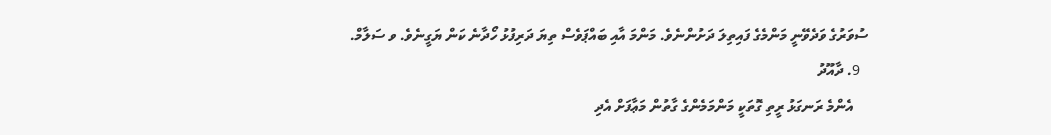ސުވަރުގެ ވަދެވޭނީ މަންމެގެ ފައިތިލަ ދަށުންނެވެ. މަންމަ އާއި ބައްޕަވެސް ތިޔަ ދަރިފުޅު ހޯދާނެ ކަން ޔަގީނެވެ. ވ ސަލާމް.
  9. ދާއޫދު
    އެންމެ ރަނގަޅު ރީތި ގޮތަކީ މަންމަމެންގެ ގާތުން މަޢާފަށް އެދި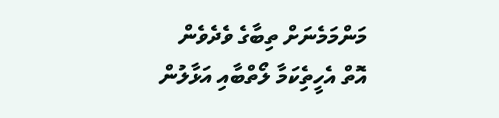މަންމަމެނަށް ތިބާގެ ވެދެވެން އޮތް އެހީތެިކަމާ ލޯތްބާއި އަޅާލުން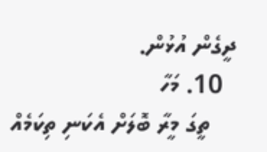ދީގެން އުޅުން.
  10. މަހާ
    ތީގަ މީރާ ބޮލަށް އެކަނި ތިކަމެއް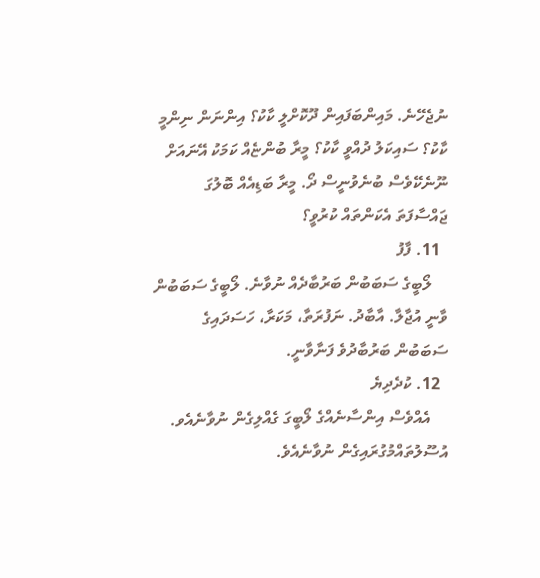ނުޖެހޭނެ. މައިންބަފައިން ދޫކޮށްލީ ކާކު؟ އިންނަން ނިންމީ ކާކު؟ ސައިކަލު ދުއްވީ ކާކު؟ މީރާ ބުންޏެއް ކަމަކު އޭނައަށް ނޫނެކޭވެސް ބުނެވުނީސް ދޯ. މީރާ ބަޑިއެއް ބޮލުގަ ޖައްސާފަތަ އެކަންތައް ކުރުވީ؟
  11. ފާފު
    ލޯބީގެ ސަބަބުން ބަރުބާދެއް ނުވާނެ. ލޯބީގެ ސަބަބުން ވާނީ އުޖާލާ. އާބާދު. ނަފުރަތާ، މަކަރާ، ހަސަދައިގެ ސަބަބުން ބަރުބާދުވެ ފަނާވާނީ.
  12. ކުދެދިޔެ
    އެއްވެސް އިންސާނެއްގެ ލޯބީގަ ގެއްލިގެން ނުވާނެއެވ. އުސޫލުތައްމުގުރައިގެން ނުވާނެއެވެ.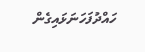ހައްދުފަހަނަޅައިގެން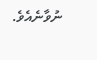ނުވާނެއެވެ.